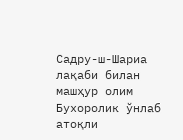Садру-ш-Шариа лақаби билан машҳур олим
Бухоролик ўнлаб атоқли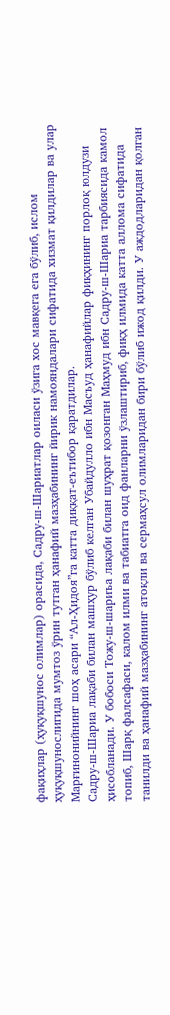фақиҳлар (ҳуқуқшунос олимлар) орасида, Садру-ш-Шариатлар оиласи ўзига хос мавқега ега бўлиб, ислом ҳуқуқшунослигида мумтоз ўрин тутган ҳанафий мазҳабининг йирик намояндалари сифатида хизмат қилдилар ва улар Марғинонийнинг шоҳ асари “Ал-Ҳидоя”га катта диққат-еътибор қаратдилар.
Садру-ш-Шариа лақаби билан машҳур бўлиб келган Убайдулло ибн Масъуд ҳанафийлар фиқҳининг порлоқ юлдузи ҳисобланади. У бобоси Тожу-ш-шариъа лақаби билан шуҳрат қозонган Маҳмуд ибн Садру-ш-Шариа тарбиясида камол топиб, Шарқ фалсафаси, калом илми ва табиатга оид фанларни ўзлаштириб, фиқҳ илмида катта аллома сифатида танилди ва ҳанафий мазҳабининг атоқли ва сермаҳсул олимларидан бири бўлиб ижод қилди. У аждодларидан қолган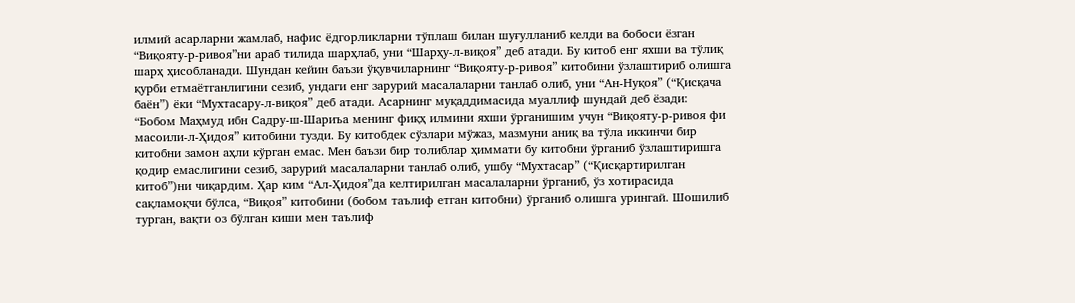илмий асарларни жамлаб, нафис ёдгорликларни тўплаш билан шуғулланиб келди ва бобоси ёзган “Виқояту-р-ривоя”ни араб тилида шарҳлаб, уни “Шарҳу-л-виқоя” деб атади. Бу китоб енг яхши ва тўлиқ шарҳ ҳисобланади. Шундан кейин баъзи ўқувчиларнинг “Виқояту-р-ривоя” китобини ўзлаштириб олишга қурби етмаётганлигини сезиб, ундаги енг зарурий масалаларни танлаб олиб, уни “Ан-Нуқоя” (“Қисқача баён”) ёки “Мухтасару-л-виқоя” деб атади. Асарнинг муқаддимасида муаллиф шундай деб ёзади:
“Бобом Маҳмуд ибн Садру-ш-Шариъа менинг фиқҳ илмини яхши ўрганишим учун “Виқояту-р-ривоя фи масоили-л-Ҳидоя” китобини тузди. Бу китобдек сўзлари мўжаз, мазмуни аниқ ва тўла иккинчи бир китобни замон аҳли кўрган емас. Мен баъзи бир толиблар ҳиммати бу китобни ўрганиб ўзлаштиришга қодир емаслигини сезиб, зарурий масалаларни танлаб олиб, ушбу “Мухтасар” (“Қисқартирилган китоб”)ни чиқардим. Ҳар ким “Ал-Ҳидоя”да келтирилган масалаларни ўрганиб, ўз хотирасида сақламоқчи бўлса, “Виқоя” китобини (бобом таълиф етган китобни) ўрганиб олишга урингай. Шошилиб турган, вақти оз бўлган киши мен таълиф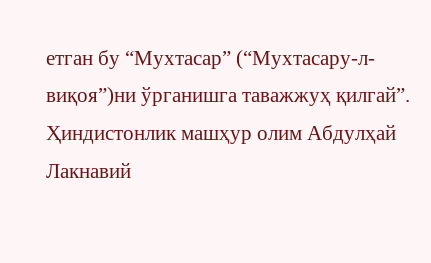етган бу “Мухтасар” (“Мухтасару-л-виқоя”)ни ўрганишга таважжуҳ қилгай”.
Ҳиндистонлик машҳур олим Абдулҳай Лакнавий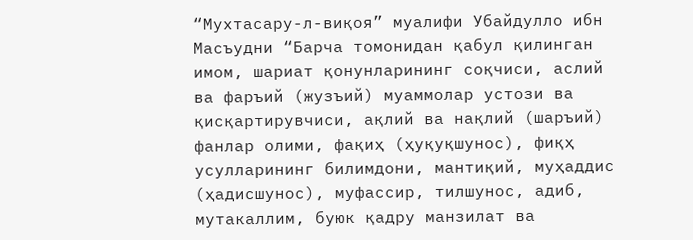“Мухтасару-л-виқоя” муалифи Убайдулло ибн Масъудни “Барча томонидан қабул қилинган имом, шариат қонунларининг соқчиси, аслий ва фаръий (жузъий) муаммолар устози ва қисқартирувчиси, ақлий ва нақлий (шаръий) фанлар олими, фақиҳ (ҳуқуқшунос), фиқҳ усулларининг билимдони, мантиқий, муҳаддис (ҳадисшунос), муфассир, тилшунос, адиб, мутакаллим, буюк қадру манзилат ва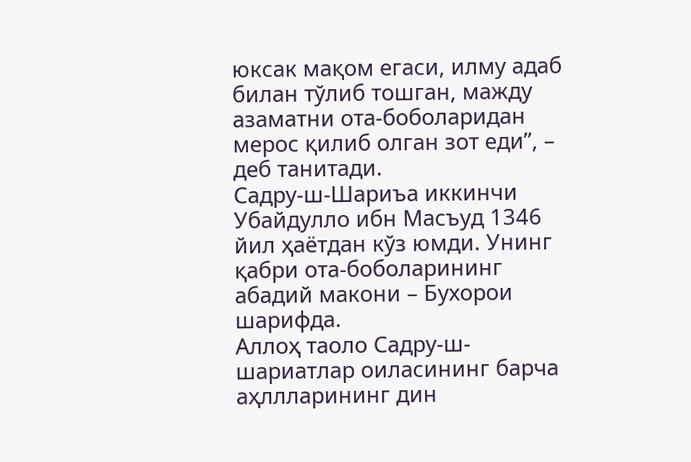юксак мақом егаси, илму адаб билан тўлиб тошган, мажду азаматни ота-боболаридан мерос қилиб олган зот еди”, – деб танитади.
Садру-ш-Шариъа иккинчи Убайдулло ибн Масъуд 1346 йил ҳаётдан кўз юмди. Унинг қабри ота-боболарининг абадий макони – Бухорои шарифда.
Аллоҳ таоло Садру-ш-шариатлар оиласининг барча аҳллларининг дин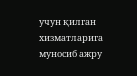учун қилган хизматларига муносиб ажру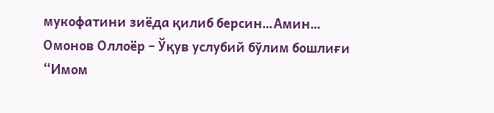мукофатини зиёда қилиб берсин…Амин…
Омонов Оллоёр – Ўқув услубий бўлим бошлиғи
“Имом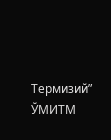Термизий” ЎМИТМ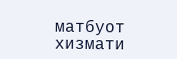матбуот хизмати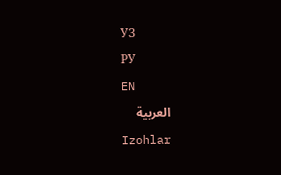УЗ
РУ
EN
العربية
Izohlar